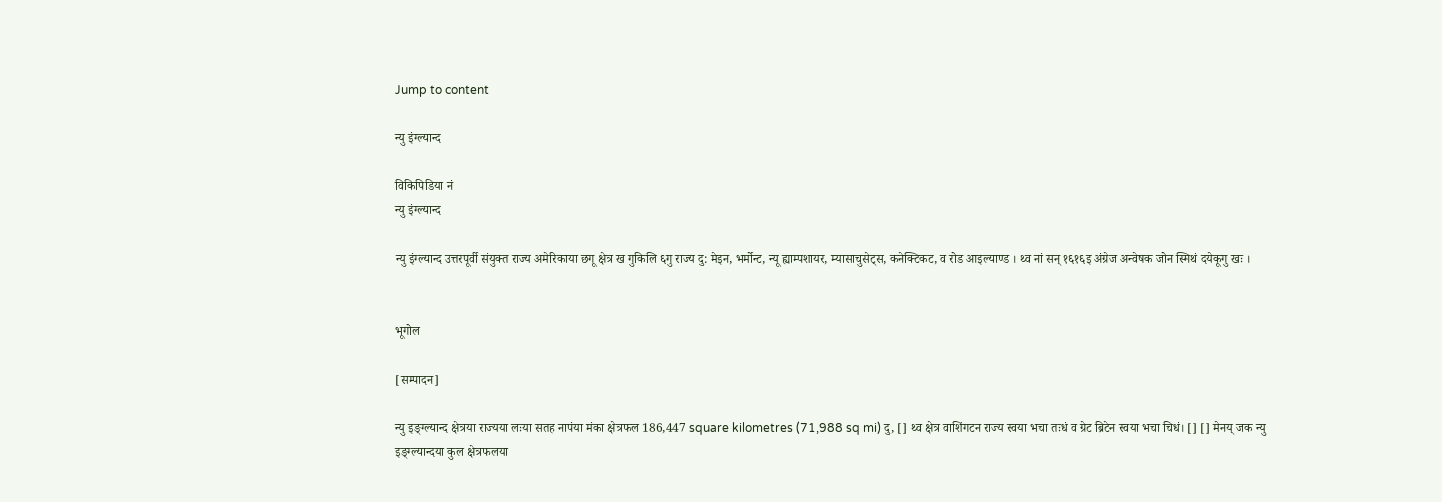Jump to content

न्यु इंग्ल्यान्द

विकिपिडिया नं
न्यु इंग्ल्यान्द

न्यु इंग्ल्यान्द उत्तरपूर्वी संयुक्त राज्य अमेरिकाया छगू क्षेत्र ख गुकिलि ६गु राज्य दु: मेइन, भर्मोन्ट, न्यू ह्याम्पशायर, म्यासाचुसेट्स, कनेक्टिकट, व रोड आइल्याण्ड । थ्व नां सन् १६१६इ अंग्रेज अन्वेषक जोन स्मिथं दयेकूगु खः ।


भूगोल

[सम्पादन]

न्यु इङ्ग्ल्यान्द क्षेत्रया राज्यया लःया सतह नापंया मंका क्षेत्रफल 186,447 square kilometres (71,988 sq mi) दु, [] थ्व क्षेत्र वाशिंगटन राज्य स्वया भचा तःधं व ग्रेट ब्रिटेन स्वया भचा चिधं। [] [] मेनय् जक न्यु इङ्ग्ल्यान्दया कुल क्षेत्रफलया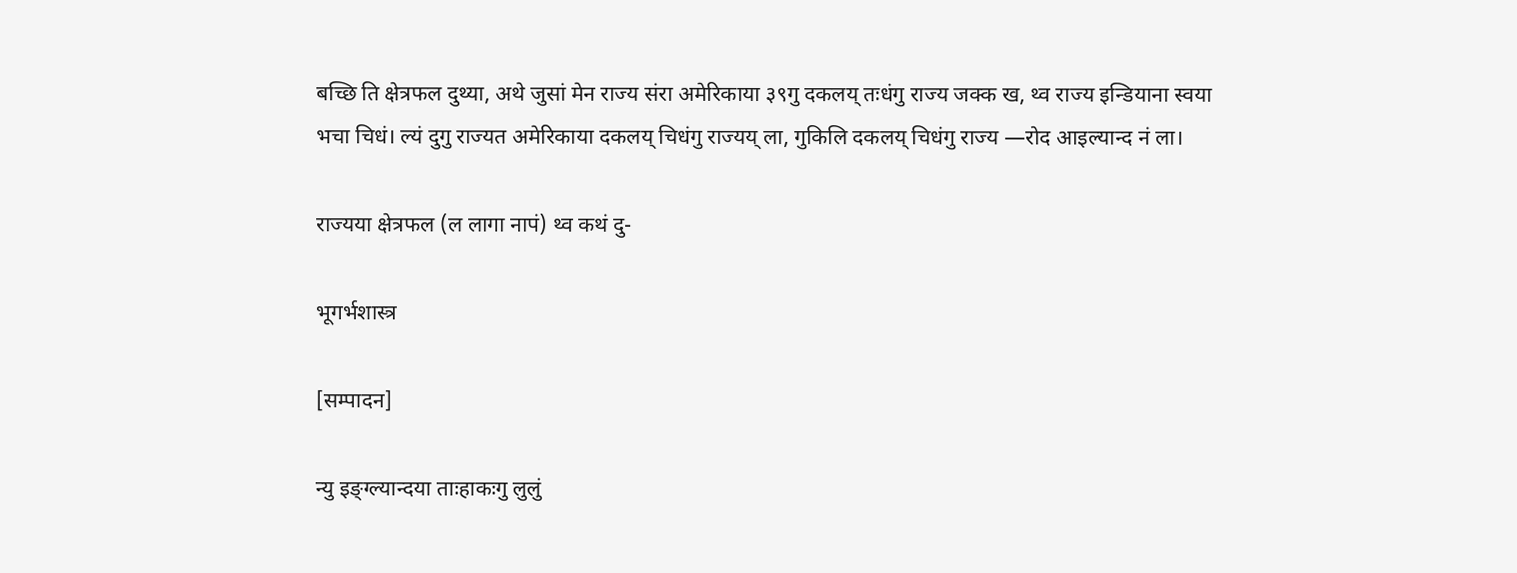बच्छि ति क्षेत्रफल दुथ्या, अथे जुसां मेन राज्य संरा अमेरिकाया ३९गु दकलय् तःधंगु राज्य जक्क ख, थ्व राज्य इन्डियाना स्वया भचा चिधं। ल्यं दुगु राज्यत अमेरिकाया दकलय् चिधंगु राज्यय् ला, गुकिलि दकलय् चिधंगु राज्य —रोद आइल्यान्द नं ला।

राज्यया क्षेत्रफल (ल लागा नापं) थ्व कथं दु-

भूगर्भशास्त्र

[सम्पादन]

न्यु इङ्ग्ल्यान्दया ताःहाकःगु लुलुं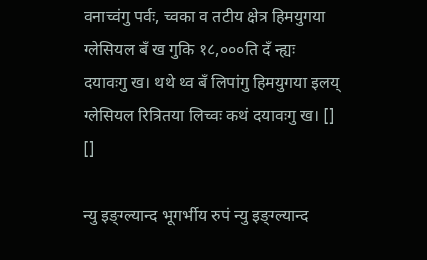वनाच्वंगु पर्वः, च्वका व तटीय क्षेत्र हिमयुगया ग्लेसियल बँ ख गुकि १८,०००ति दँ न्ह्यः दयावःगु ख। थथे थ्व बँ लिपांगु हिमयुगया इलय् ग्लेसियल रित्रितया लिच्वः कथं दयावःगु ख। [] []

न्यु इङ्ग्ल्यान्द भूगर्भीय रुपं न्यु इङ्ग्ल्यान्द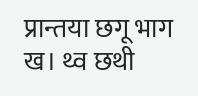प्रान्तया छगू भाग ख। थ्व छथी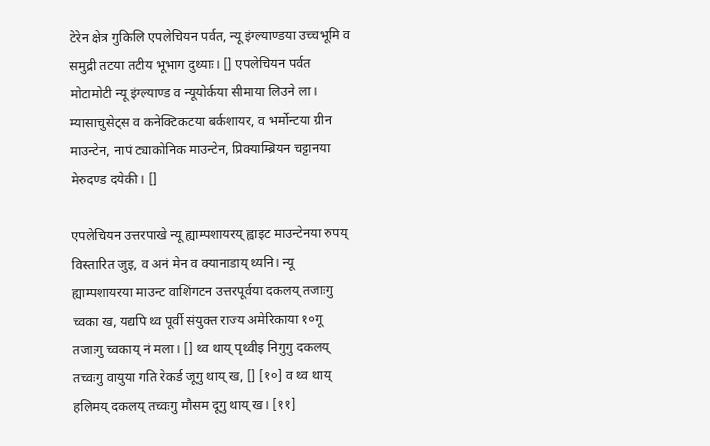टेरेन क्षेत्र गुकिलि एपलेचियन पर्वत, न्यू इंग्ल्याण्डया उच्चभूमि व समुद्री तटया तटीय भूभाग दुथ्याः। [] एपलेचियन पर्वत मोटामोटी न्यू इंग्ल्याण्ड व न्यूयोर्कया सीमाया लिउने ला। म्यासाचुसेट्स व कनेक्टिकटया बर्कशायर, व भर्मोन्टया ग्रीन माउन्टेन, नापं ट्याकोनिक माउन्टेन, प्रिक्याम्ब्रियन चट्टानया मेरुदण्ड दयेकी। []

एपलेचियन उत्तरपाखे न्यू ह्याम्पशायरय् ह्वाइट माउन्टेनया रुपय् विस्तारित जुइ, व अनं मेन व क्यानाडाय् थ्यनि। न्यू ह्याम्पशायरया माउन्ट वाशिंगटन उत्तरपूर्वया दकलय् तजाःगु च्वका ख, यद्यपि थ्व पूर्वी संयुक्त राज्य अमेरिकाया १०गू तजाःगु च्वकाय् नं मला। [] थ्व थाय् पृथ्वीइ निगुगु दकलय् तच्वःगु वायुया गति रेकर्ड जूगु थाय् ख, [] [१०] व थ्व थाय् हलिमय् दकलय् तच्वःगु मौसम दूगु थाय् ख। [११]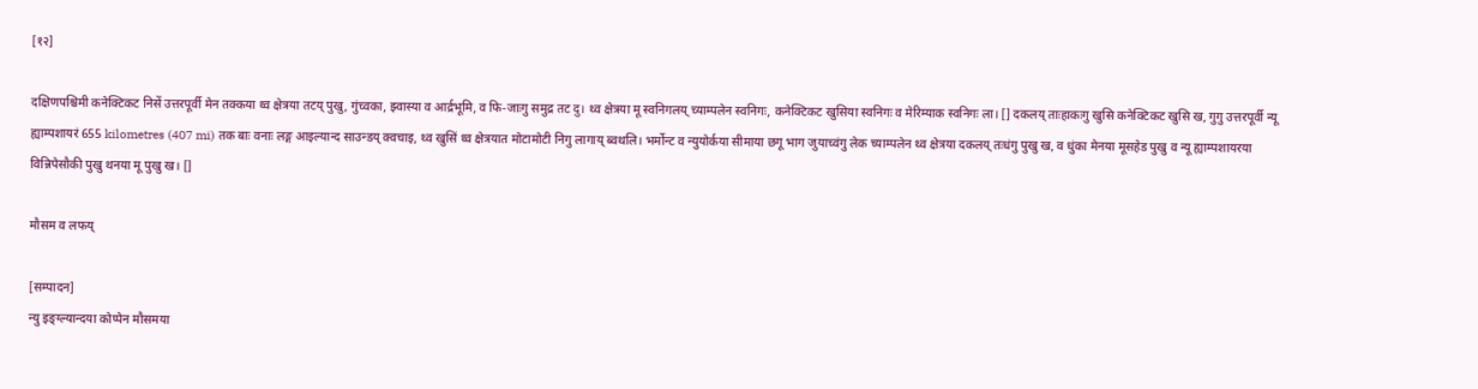[१२]

दक्षिणपश्चिमी कनेक्टिकट निसें उत्तरपूर्वी मेन तक्कया थ्व क्षेत्रया तटय् पुखु, गुंच्वका, झ्वास्या व आर्द्रभूमि, व फि-जाःगु समुद्र तट दु। थ्व क्षेत्रया मू स्वनिगलय् च्याम्पलेन स्वनिगः, कनेक्टिकट खुसिया स्वनिगः व मेरिम्याक स्वनिगः ला। [] दकलय् ताःहाकःगु खुसि कनेक्टिकट खुसि ख, गुगु उत्तरपूर्वी न्यू ह्याम्पशायरं 655 kilometres (407 mi) तक बाः वनाः लङ्ग आइल्यान्द साउन्डय् क्वचाइ, थ्व खुसिं थ्व क्षेत्रयात मोटामोटी निगु लागाय् ब्वथलि। भर्मोन्ट व न्युयोर्कया सीमाया छगू भाग जुयाच्वंगु लेक च्याम्पलेन थ्व क्षेत्रया दकलय् तःधंगु पुखु ख, व धुंका मेनया मूसहेड पुखु व न्यू ह्याम्पशायरया विन्निपेसौकी पुखु थनया मू पुखु ख। []

मौसम व लफय्

[सम्पादन]
न्यु इङ्ग्ल्यान्दया कोप्पेन मौसमया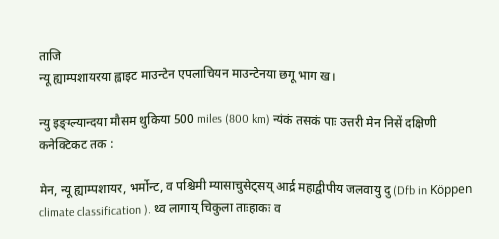ताजि
न्यू ह्याम्पशायरया ह्वाइट माउन्टेन एपलाचियन माउन्टेनया छगू भाग ख।

न्यु इङ्ग्ल्यान्दया मौसम थुकिया 500 miles (800 km) न्यंकं तसकं पाः उत्तरी मेन निसें दक्षिणी कनेक्टिकट तक :

मेन, न्यू ह्याम्पशायर, भर्मोन्ट, व पश्चिमी म्यासाचुसेट्सय् आर्द्र महाद्वीपीय जलवायु दु (Dfb in Köppen climate classification ). थ्व लागाय् चिकुला ताःहाकः व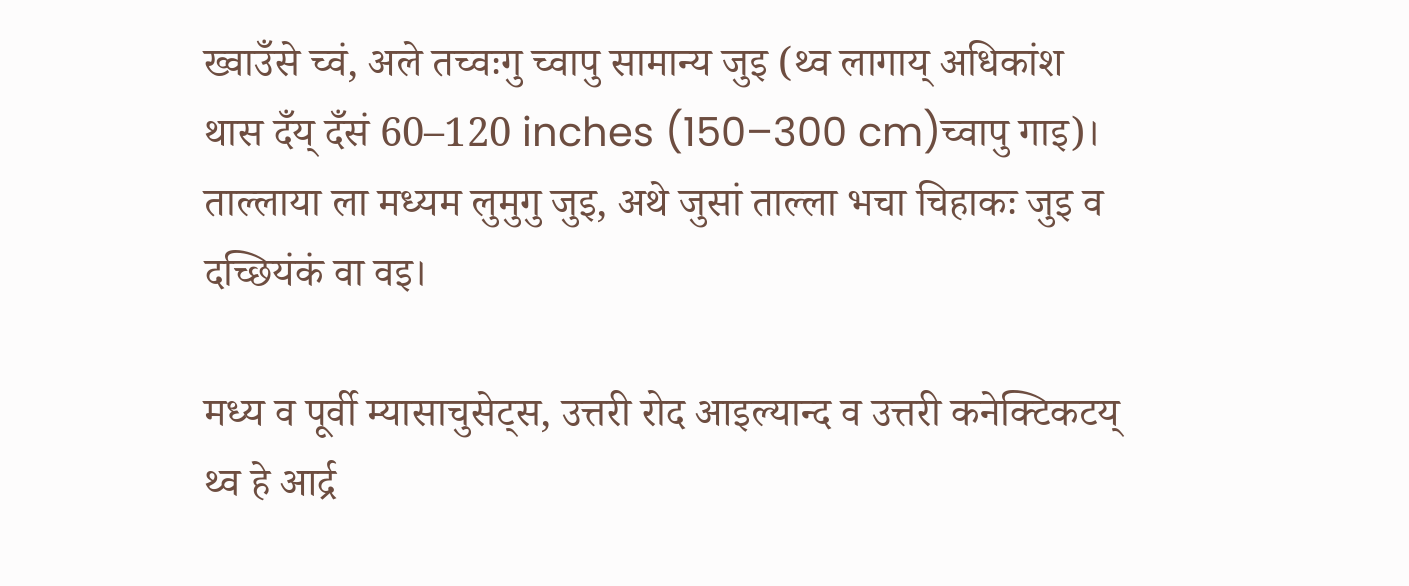ख्वाउँसे च्वं, अले तच्वःगु च्वापु सामान्य जुइ (थ्व लागाय् अधिकांश थास दँय् दँसं 60–120 inches (150–300 cm)च्वापु गाइ)। ताल्लाया ला मध्यम लुमुगु जुइ, अथे जुसां ताल्ला भचा चिहाकः जुइ व दच्छियंकं वा वइ।

मध्य व पूर्वी म्यासाचुसेट्स, उत्तरी रोद आइल्यान्द व उत्तरी कनेक्टिकटय् थ्व हे आर्द्र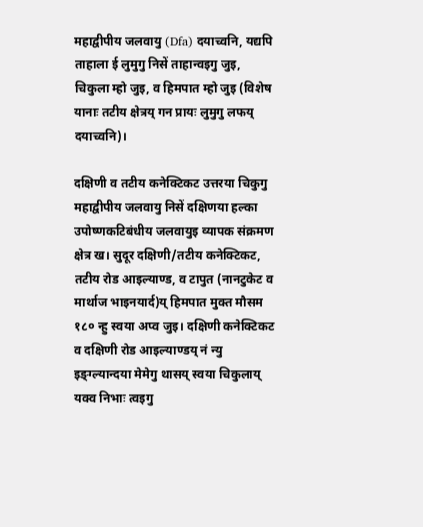महाद्वीपीय जलवायु (Dfa) दयाच्वनि, यद्यपि ताहाला ई लुमुगु निसें ताहान्वइगु जुइ, चिकुला म्हो जुइ, व हिमपात म्हो जुइ (विशेष यानाः तटीय क्षेत्रय् गन प्रायः लुमुगु लफय् दयाच्वनि)।

दक्षिणी व तटीय कनेक्टिकट उत्तरया चिकुगु महाद्वीपीय जलवायु निसें दक्षिणया हल्का उपोष्णकटिबंधीय जलवायुइ व्यापक संक्रमण क्षेत्र ख। सुदूर दक्षिणी/तटीय कनेक्टिकट, तटीय रोड आइल्याण्ड, व टापुत (नानटुकेट व मार्थाज भाइनयार्द)य् हिमपात मुक्त मौसम १८० न्हु स्वया अप्व जुइ। दक्षिणी कनेक्टिकट व दक्षिणी रोड आइल्याण्डय् नं न्यु इङ्ग्ल्यान्दया मेमेगु थासय् स्वया चिकुलाय् यक्व निभाः त्वइगु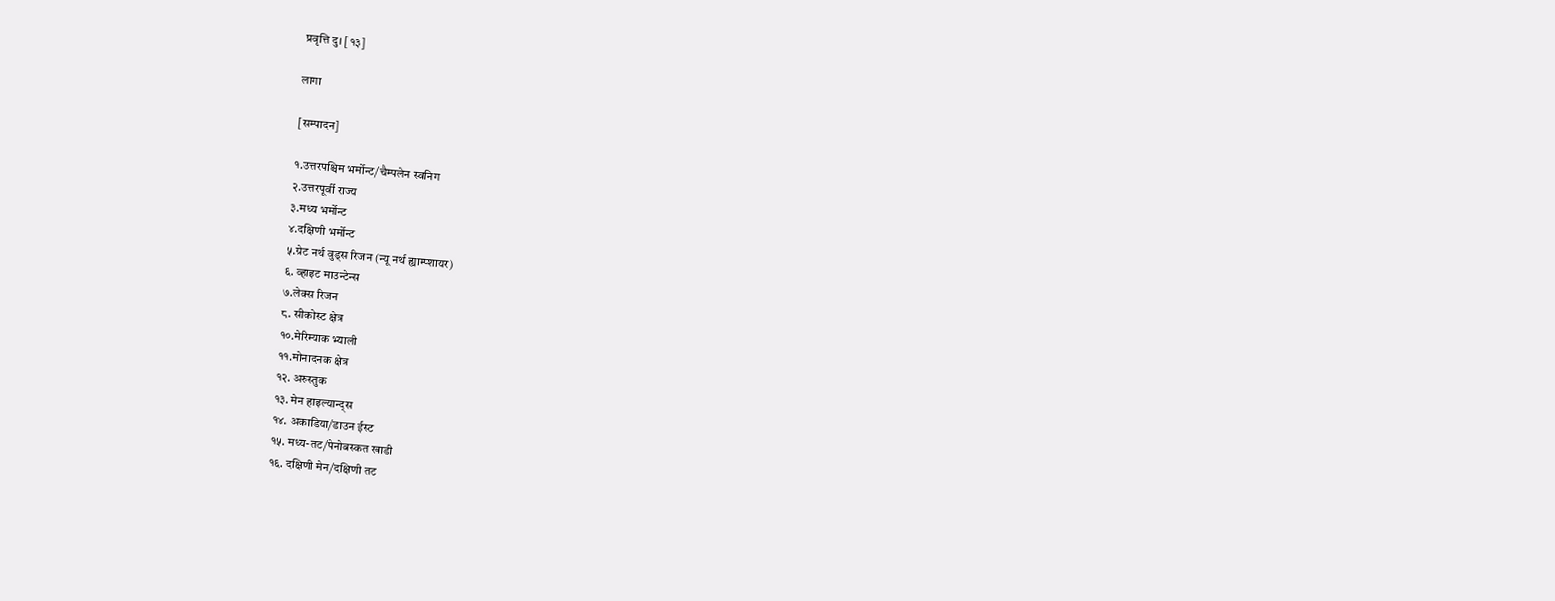प्रवृत्ति दु। [१३]

लागा

[सम्पादन]

१.उत्तरपश्चिम भर्मोन्ट/चैम्पलेन स्वनिग
२.उत्तरपूर्वी राज्य
३.मध्य भर्मोन्ट
४.दक्षिणी भर्मोन्ट
५.ग्रेट नर्थ वुड्स रिजन (न्यू नर्थ ह्याम्प्शायर)
६. व्हाइट माउन्टेन्स
७.लेक्स रिजन
८. सीकोस्ट क्षेत्र
१०.मेरिम्याक भ्याली
११.मोनादनक क्षेत्र
१२. अरुस्तुक
१३. मेन हाइल्यान्द्स
१४. अकाडिया/डाउन ईस्ट
१५. मध्य-तट/पेनोबस्कत खाडी
१६. दक्षिणी मेन/दक्षिणी तट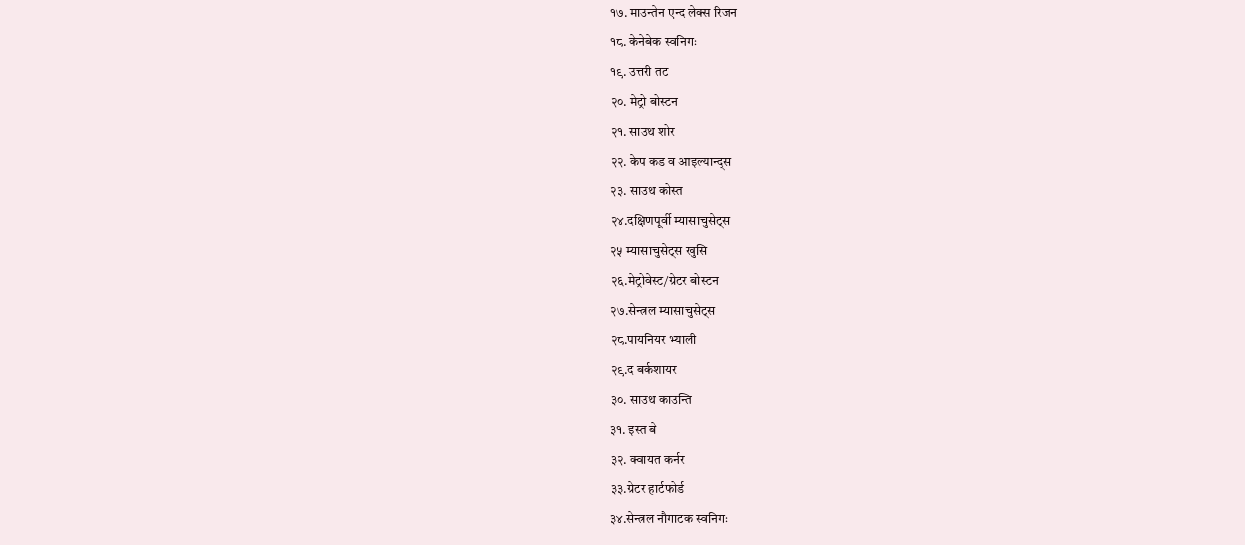१७. माउन्तेन एन्द लेक्स रिजन
१८. केनेबेक स्वनिगः
१९. उत्तरी तट
२०. मेट्रो बोस्टन
२१. साउथ शोर
२२. केप कड व आइल्यान्द्स
२३. साउथ कोस्त
२४.दक्षिणपूर्वी म्यासाचुसेट्स
२५ म्यासाचुसेट्स खुसि
२६.मेट्रोवेस्ट/ग्रेटर बोस्टन
२७.सेन्त्रल म्यासाचुसेट्स
२८.पायनियर भ्याली
२९.द बर्कशायर
३०. साउथ काउन्ति
३१. इस्त बे
३२. क्वायत कर्नर
३३.ग्रेटर हार्टफोर्ड
३४.सेन्त्रल नौगाटक स्वनिगः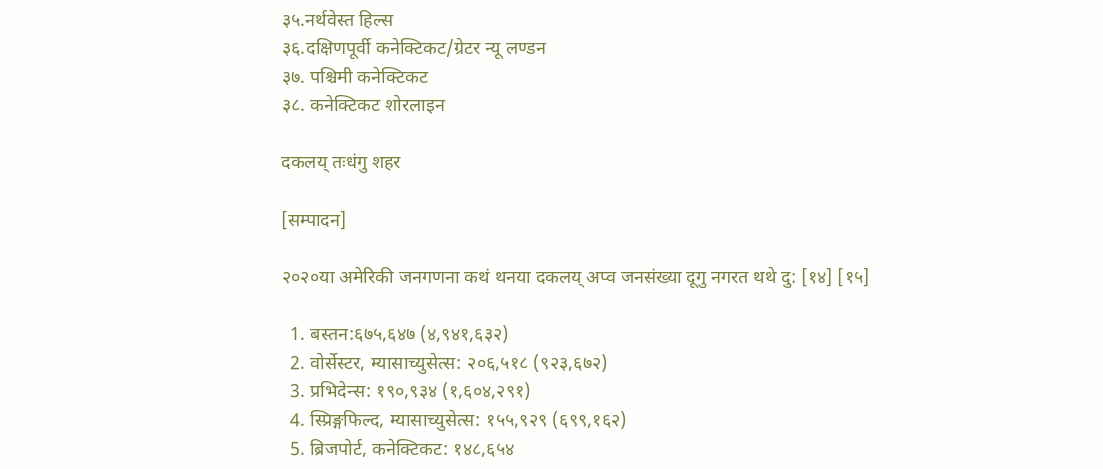३५.नर्थवेस्त हिल्स
३६.दक्षिणपूर्वी कनेक्टिकट/ग्रेटर न्यू लण्डन
३७. पश्चिमी कनेक्टिकट
३८. कनेक्टिकट शोरलाइन

दकलय् तःधंगु शहर

[सम्पादन]

२०२०या अमेरिकी जनगणना कथं थनया दकलय् अप्व जनसंख्या दूगु नगरत थथे दु: [१४] [१५]

  1. बस्तन:६७५,६४७ (४,९४१,६३२)
  2. वोर्सेस्टर, म्यासाच्युसेत्स: २०६,५१८ (९२३,६७२)
  3. प्रभिदेन्स: १९०,९३४ (१,६०४,२९१)
  4. स्प्रिङ्गफिल्द, म्यासाच्युसेत्स: १५५,९२९ (६९९,१६२)
  5. ब्रिजपोर्ट, कनेक्टिकट: १४८,६५४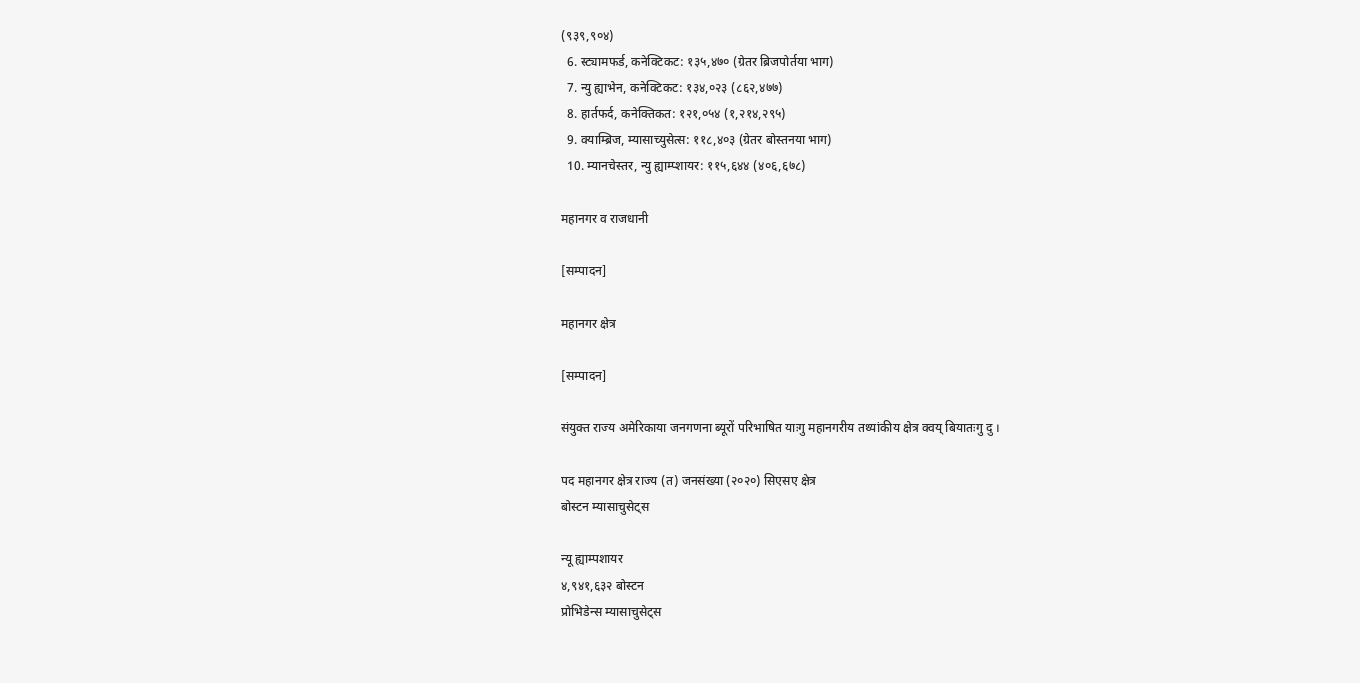(९३९,९०४)
  6. स्ट्यामफर्ड, कनेक्टिकट: १३५,४७० (ग्रेतर ब्रिजपोर्तया भाग)
  7. न्यु ह्याभेन, कनेक्टिकट: १३४,०२३ (८६२,४७७)
  8. हार्तफर्द, कनेक्तिकत: १२१,०५४ (१,२१४,२९५)
  9. क्याम्ब्रिज, म्यासाच्युसेत्स: ११८,४०३ (ग्रेतर बोस्तनया भाग)
  10. म्यानचेस्तर, न्यु ह्याम्प्शायर: ११५,६४४ (४०६,६७८)

महानगर व राजधानी

[सम्पादन]

महानगर क्षेत्र

[सम्पादन]

संयुक्त राज्य अमेरिकाया जनगणना ब्यूरों परिभाषित याःगु महानगरीय तथ्यांकीय क्षेत्र क्वय् बियातःगु दु ।

पद महानगर क्षेत्र राज्य (त) जनसंख्या (२०२०) सिएसए क्षेत्र
बोस्टन म्यासाचुसेट्स

न्यू ह्याम्पशायर
४,९४१,६३२ बोस्टन
प्रोभिडेन्स म्यासाचुसेट्स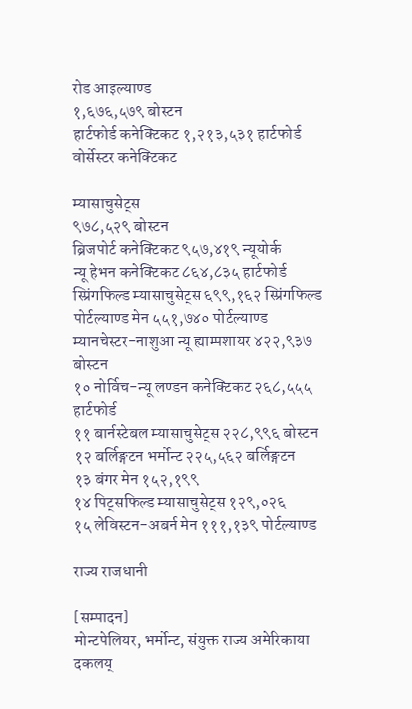रोड आइल्याण्ड
१,६७६,५७९ बोस्टन
हार्टफोर्ड कनेक्टिकट १,२१३,५३१ हार्टफोर्ड
वोर्सेस्टर कनेक्टिकट

म्यासाचुसेट्स
९७८,५२९ बोस्टन
ब्रिजपोर्ट कनेक्टिकट ९५७,४१९ न्यूयोर्क
न्यू हेभन कनेक्टिकट ८६४,८३५ हार्टफोर्ड
स्प्रिंगफिल्ड म्यासाचुसेट्स ६९९,१६२ स्प्रिंगफिल्ड
पोर्टल्याण्ड मेन ५५१,७४० पोर्टल्याण्ड
म्यानचेस्टर-नाशुआ न्यू ह्याम्पशायर ४२२,९३७ बोस्टन
१० नोर्विच-न्यू लण्डन कनेक्टिकट २६८,५५५ हार्टफोर्ड
११ बार्नस्टेबल म्यासाचुसेट्स २२८,९९६ बोस्टन
१२ बर्लिङ्गटन भर्मोन्ट २२५,५६२ बर्लिङ्गटन
१३ बंगर मेन १५२,१९९
१४ पिट्सफिल्ड म्यासाचुसेट्स १२९,०२६
१५ लेविस्टन-अबर्न मेन १११,१३९ पोर्टल्याण्ड

राज्य राजधानी

[सम्पादन]
मोन्टपेलियर, भर्मोन्ट, संयुक्त राज्य अमेरिकाया दकलय्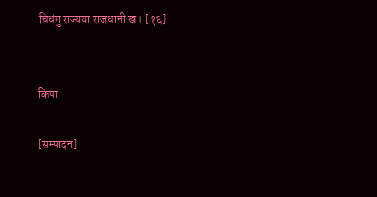चिधंगु राज्यया राजधानी ख। [१६]


किपा

[सम्पादन]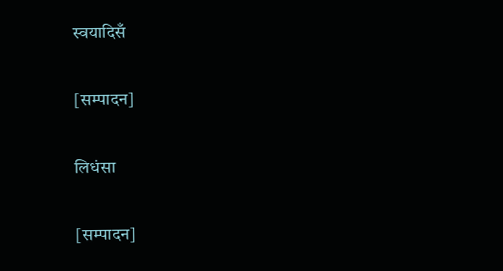स्वयादिसँ

[सम्पादन]

लिधंसा

[सम्पादन]